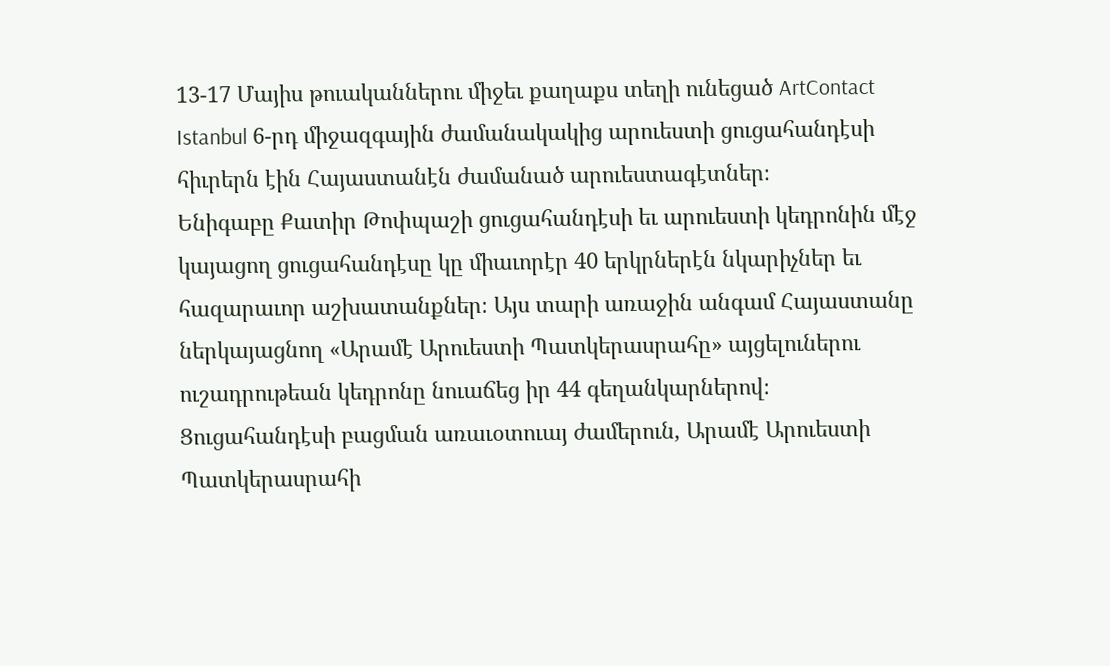13-17 Մայիս թուականներու միջեւ քաղաքս տեղի ունեցած ArtContact Istanbul 6-րդ միջազգային ժամանակակից արուեստի ցուցահանդէսի հիւրերն էին Հայաստանէն ժամանած արուեստագէտներ։
Ենիգաբը Քատիր Թոփպաշի ցուցահանդէսի եւ արուեստի կեդրոնին մէջ կայացող ցուցահանդէսը կը միաւորէր 40 երկրներէն նկարիչներ եւ հազարաւոր աշխատանքներ։ Այս տարի առաջին անգամ Հայաստանը ներկայացնող «Արամէ Արուեստի Պատկերասրահը» այցելուներու ուշադրութեան կեդրոնը նուաճեց իր 44 գեղանկարներով։
Ցուցահանդէսի բացման առաւօտուայ ժամերուն, Արամէ Արուեստի Պատկերասրահի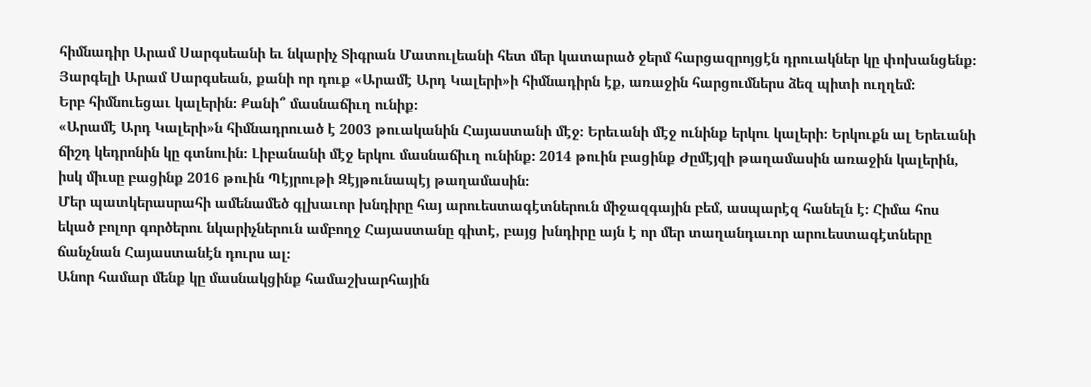հիմնադիր Արամ Սարգսեանի եւ նկարիչ Տիգրան Մատուլեանի հետ մեր կատարած ջերմ հարցազրոյցէն դրուակներ կը փոխանցենք։
Յարգելի Արամ Սարգսեան, քանի որ դուք «Արամէ Արդ Կալերի»ի հիմնադիրն էք, առաջին հարցումներս ձեզ պիտի ուղղեմ։
Երբ հիմնուեցաւ կալերին։ Քանի՞ մասնաճիւղ ունիք։
«Արամէ Արդ Կալերի»ն հիմնադրուած է 2003 թուականին Հայաստանի մէջ։ Երեւանի մէջ ունինք երկու կալերի։ Երկուքն ալ Երեւանի ճիշդ կեդրոնին կը գտնուին։ Լիբանանի մէջ երկու մասնաճիւղ ունինք։ 2014 թուին բացինք Ժըմէյզի թաղամասին առաջին կալերին, իսկ միւսը բացինք 2016 թուին Պէյրութի Զէյթունապէյ թաղամասին։
Մեր պատկերասրահի ամենամեծ գլխաւոր խնդիրը հայ արուեստագէտներուն միջազգային բեմ, ասպարէզ հանելն է։ Հիմա հոս եկած բոլոր գործերու նկարիչներուն ամբողջ Հայաստանը գիտէ, բայց խնդիրը այն է որ մեր տաղանդաւոր արուեստագէտները ճանչնան Հայաստանէն դուրս ալ։
Անոր համար մենք կը մասնակցինք համաշխարհային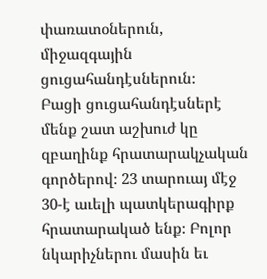փառատօներուն, միջազգային ցուցահանդէսներուն։
Բացի ցուցահանդէսներէ մենք շատ աշխուժ կը զբաղինք հրատարակչական գործերով։ 23 տարուայ մէջ 30-է աւելի պատկերագիրք հրատարակած ենք։ Բոլոր նկարիչներու մասին եւ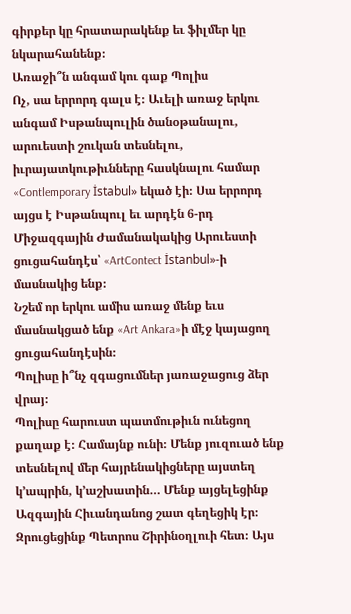գիրքեր կը հրատարակենք եւ ֆիլմեր կը նկարահանենք։
Առաջի՞ն անգամ կու գաք Պոլիս
Ոչ, սա երրորդ գալս է։ Աւելի առաջ երկու անգամ Իսթանպուլին ծանօթանալու, արուեստի շուկան տեսնելու, իւրայատկութիւնները հասկնալու համար «Contlemporary İstabul» եկած էի։ Սա երրորդ այցս է Իսթանպուլ եւ արդէն 6-րդ Միջազգային Ժամանակակից Արուեստի ցուցահանդէս՝ «ArtContect İstanbul»-ի մասնակից ենք։
Նշեմ որ երկու ամիս առաջ մենք եւս մասնակցած ենք «Art Ankara»ի մէջ կայացող ցուցահանդէսին։
Պոլիսը ի՞նչ զգացումներ յառաջացուց ձեր վրայ։
Պոլիսը հարուստ պատմութիւն ունեցող քաղաք է։ Համայնք ունի։ Մենք յուզուած ենք տեսնելով մեր հայրենակիցները այստեղ կ՚ապրին, կ՚աշխատին… Մենք այցելեցինք Ազգային Հիւանդանոց շատ գեղեցիկ էր։ Զրուցեցինք Պետրոս Շիրինօղլուի հետ։ Այս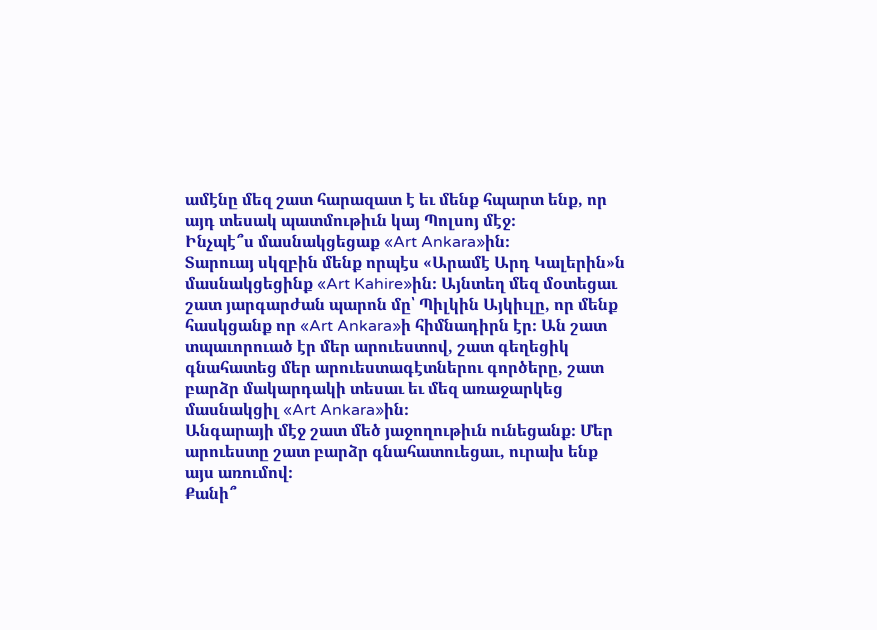ամէնը մեզ շատ հարազատ է եւ մենք հպարտ ենք, որ այդ տեսակ պատմութիւն կայ Պոլսոյ մէջ։
Ինչպէ՞ս մասնակցեցաք «Art Ankara»ին։
Տարուայ սկզբին մենք որպէս «Արամէ Արդ Կալերին»ն մասնակցեցինք «Art Kahire»ին։ Այնտեղ մեզ մօտեցաւ շատ յարգարժան պարոն մը՝ Պիլկին Այկիւլը, որ մենք հասկցանք որ «Art Ankara»ի հիմնադիրն էր։ Ան շատ տպաւորուած էր մեր արուեստով, շատ գեղեցիկ գնահատեց մեր արուեստագէտներու գործերը, շատ բարձր մակարդակի տեսաւ եւ մեզ առաջարկեց մասնակցիլ «Art Ankara»ին։
Անգարայի մէջ շատ մեծ յաջողութիւն ունեցանք։ Մեր արուեստը շատ բարձր գնահատուեցաւ, ուրախ ենք այս առումով։
Քանի՞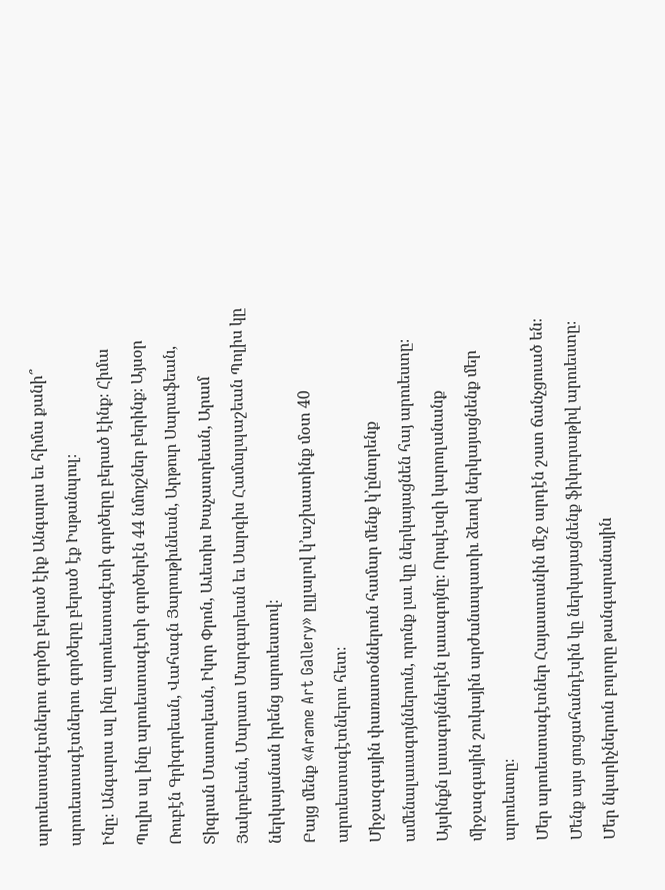արուեստագէտներու գործը բերած էիք Անգարա եւ հիմա քանի՞ արուեստագէտներու գործերը բերած էք Իսթանպուլ։
Ինը։ Անգարա ալ ինը արուեստագէտի գործերը բերած էինք։ Հիմա Պոլիս ալ ինը արուեստագէտի գործերէն 44 նմոյշներ բերինք։ Այսօր Ռուբէն Գրիգորեան, Վահագն Յարութիւնեան, Արթուր Սարաֆեան, Տիգրան Մատուլեան, Իկոր Փրոն, Աւետիս Խաչատրեան, Արամ Յակոբեան, Մարատ Մարգարեան եւ Սարգիս Համալպաշեան Պոլիս կը ներկայանան իրենց արուեստով։
Բայց մենք «Arame Art Gallery» ըլլալով կ՚աշխատինք մօտ 40 արուեստագէտներու հետ։
Միջազգային փառատօններուն համար մենք կ՚ընտրենք ամենալաւագոյններուն, որոնք լաւ կը ներկայացնեն հայ արուեստը։ Այսինքն լաւագոյններէն լաւագոյնը։ Որպէսզի կարողանանք միջազգային շուկային արժանապատիւ ձեւով ներկայացնենք մեր արուեստը։
Մեր արուեստագէտներ Հայաստանին մէջ արդէն շատ ճանչցուած են։ Մենք այս ցուցահանդէսին կը ներկայացնենք ֆիկուրաթիվ արուեստը։ Մեր նկարիչներուն բոլորը թանգարանային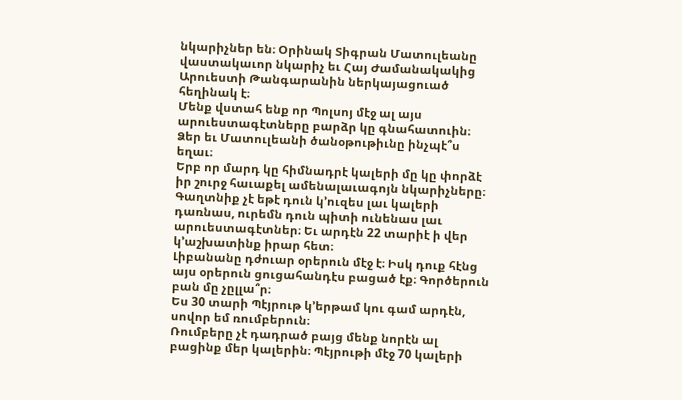նկարիչներ են։ Օրինակ Տիգրան Մատուլեանը վաստակաւոր նկարիչ եւ Հայ Ժամանակակից Արուեստի Թանգարանին ներկայացուած հեղինակ է։
Մենք վստահ ենք որ Պոլսոյ մէջ ալ այս արուեստագէտները բարձր կը գնահատուին։
Ձեր եւ Մատուլեանի ծանօթութիւնը ինչպէ՞ս եղաւ։
Երբ որ մարդ կը հիմնադրէ կալերի մը կը փորձէ իր շուրջ հաւաքել ամենալաւագոյն նկարիչները։ Գաղտնիք չէ եթէ դուն կ՚ուզես լաւ կալերի դառնաս, ուրեմն դուն պիտի ունենաս լաւ արուեստագէտներ։ Եւ արդէն 22 տարիէ ի վեր կ՚աշխատինք իրար հետ։
Լիբանանը դժուար օրերուն մէջ է։ Իսկ դուք հէնց այս օրերուն ցուցահանդէս բացած էք։ Գործերուն բան մը չըլլա՞ր։
Ես 30 տարի Պէյրութ կ՚երթամ կու գամ արդէն, սովոր եմ ռումբերուն։
Ռումբերը չէ դադրած բայց մենք նորէն ալ բացինք մեր կալերին։ Պէյրութի մէջ 70 կալերի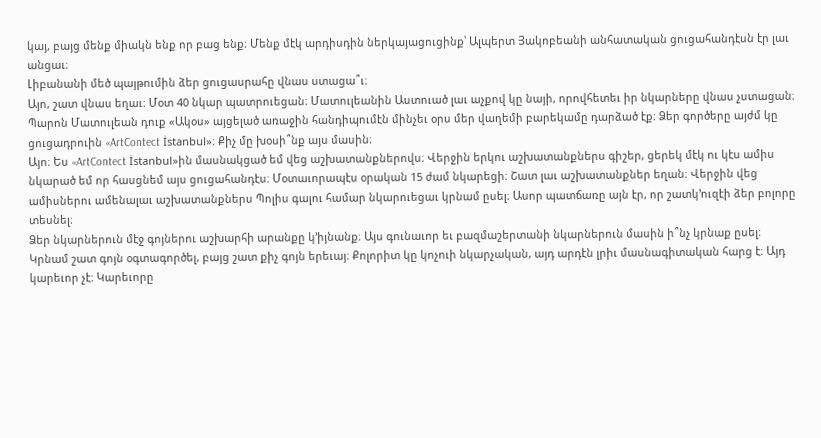կայ, բայց մենք միակն ենք որ բաց ենք։ Մենք մէկ արդիսդին ներկայացուցինք՝ Ալպերտ Յակոբեանի անհատական ցուցահանդէսն էր լաւ անցաւ։
Լիբանանի մեծ պայթումին ձեր ցուցասրահը վնաս ստացա՞ւ։
Այո, շատ վնաս եղաւ։ Մօտ 40 նկար պատրուեցան։ Մատուլեանին Աստուած լաւ աչքով կը նայի, որովհետեւ իր նկարները վնաս չստացան։
Պարոն Մատուլեան դուք «Ակօս» այցելած առաջին հանդիպումէն մինչեւ օրս մեր վաղեմի բարեկամը դարձած էք։ Ձեր գործերը այժմ կը ցուցադրուին «ArtContect İstanbul»։ Քիչ մը խօսի՞նք այս մասին։
Այո։ Ես «ArtContect İstanbul»ին մասնակցած եմ վեց աշխատանքներովս։ Վերջին երկու աշխատանքներս գիշեր, ցերեկ մէկ ու կէս ամիս նկարած եմ որ հասցնեմ այս ցուցահանդէս։ Մօտաւորապէս օրական 15 ժամ նկարեցի։ Շատ լաւ աշխատանքներ եղան։ Վերջին վեց ամիսներու ամենալաւ աշխատանքներս Պոլիս գալու համար նկարուեցաւ կրնամ ըսել։ Ասոր պատճառը այն էր, որ շատկ՚ուզէի ձեր բոլորը տեսնել։
Ձեր նկարներուն մէջ գոյներու աշխարհի արանքը կ՚իյնանք։ Այս գունաւոր եւ բազմաշերտանի նկարներուն մասին ի՞նչ կրնաք ըսել։
Կրնամ շատ գոյն օգտագործել, բայց շատ քիչ գոյն երեւայ։ Քոլորիտ կը կոչուի նկարչական, այդ արդէն լրիւ մասնագիտական հարց է։ Այդ կարեւոր չէ։ Կարեւորը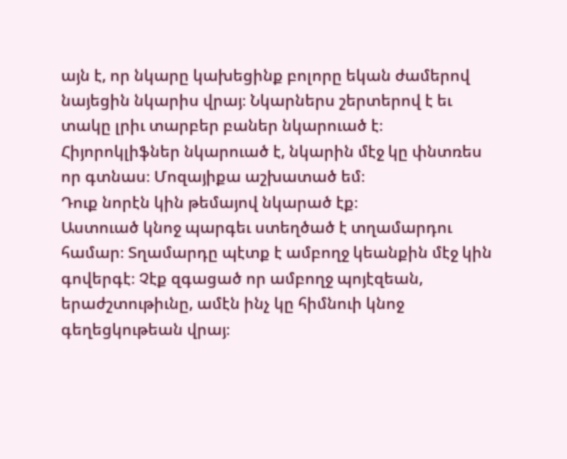այն է, որ նկարը կախեցինք բոլորը եկան ժամերով նայեցին նկարիս վրայ։ Նկարներս շերտերով է եւ տակը լրիւ տարբեր բաներ նկարուած է։ Հիյորոկլիֆներ նկարուած է, նկարին մէջ կը փնտռես որ գտնաս։ Մոզայիքա աշխատած եմ։
Դուք նորէն կին թեմայով նկարած էք։
Աստուած կնոջ պարգեւ ստեղծած է տղամարդու համար։ Տղամարդը պէտք է ամբողջ կեանքին մէջ կին գովերգէ։ Չէք զգացած որ ամբողջ պոյէզեան, երաժշտութիւնը, ամէն ինչ կը հիմնուի կնոջ գեղեցկութեան վրայ։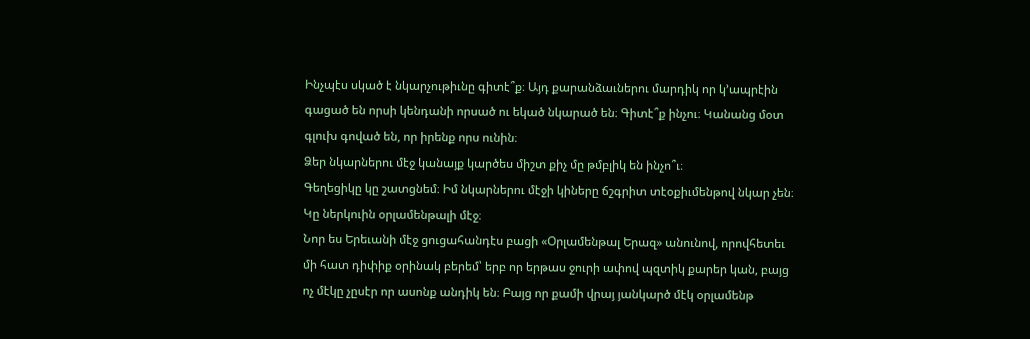Ինչպէս սկած է նկարչութիւնը գիտէ՞ք։ Այդ քարանձաւներու մարդիկ որ կ՚ապրէին գացած են որսի կենդանի որսած ու եկած նկարած են։ Գիտէ՞ք ինչու։ Կանանց մօտ գլուխ գոված են, որ իրենք որս ունին։
Ձեր նկարներու մէջ կանայք կարծես միշտ քիչ մը թմբլիկ են ինչո՞ւ։
Գեղեցիկը կը շատցնեմ։ Իմ նկարներու մէջի կիները ճշգրիտ տէօքիւմենթով նկար չեն։ Կը ներկուին օրլամենթալի մէջ։
Նոր ես Երեւանի մէջ ցուցահանդէս բացի «Օրլամենթալ Երազ» անունով, որովհետեւ մի հատ դիփիք օրինակ բերեմ՝ երբ որ երթաս ջուրի ափով պզտիկ քարեր կան, բայց ոչ մէկը չըսէր որ ասոնք անդիկ են։ Բայց որ քամի վրայ յանկարծ մէկ օրլամենթ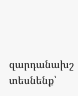զարդանախշ տեսնենք՝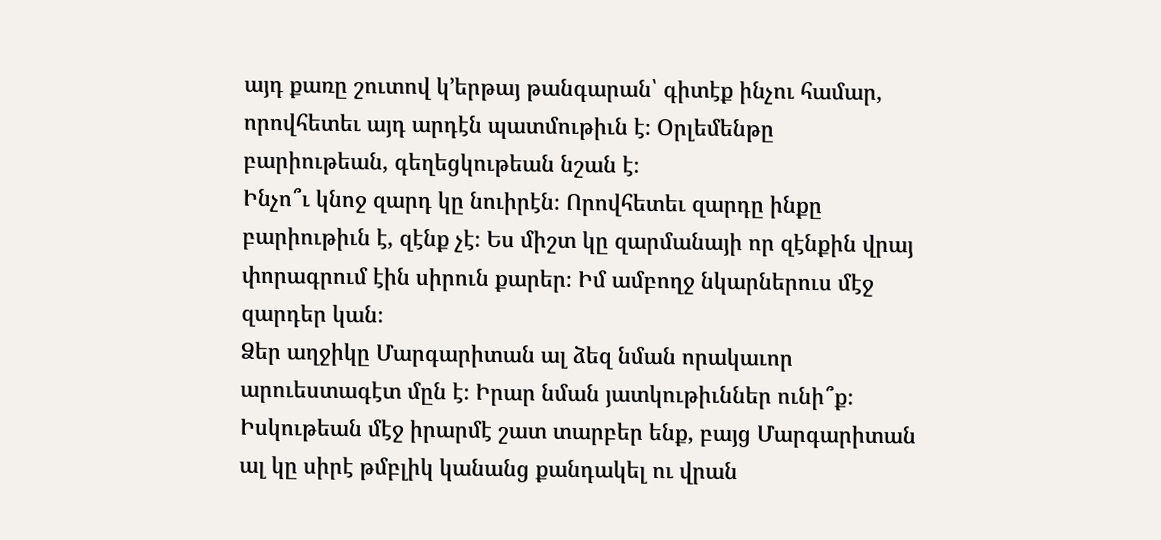այդ քառը շուտով կ՚երթայ թանգարան՝ գիտէք ինչու համար, որովհետեւ այդ արդէն պատմութիւն է։ Օրլեմենթը բարիութեան, գեղեցկութեան նշան է։
Ինչո՞ւ կնոջ զարդ կը նուիրէն։ Որովհետեւ զարդը ինքը բարիութիւն է, զէնք չէ։ Ես միշտ կը զարմանայի որ զէնքին վրայ փորագրում էին սիրուն քարեր։ Իմ ամբողջ նկարներուս մէջ զարդեր կան։
Ձեր աղջիկը Մարգարիտան ալ ձեզ նման որակաւոր արուեստագէտ մըն է։ Իրար նման յատկութիւններ ունի՞ք։
Իսկութեան մէջ իրարմէ շատ տարբեր ենք, բայց Մարգարիտան ալ կը սիրէ թմբլիկ կանանց քանդակել ու վրան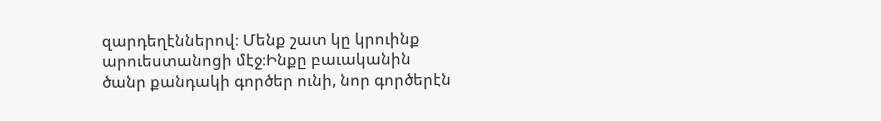զարդեղէններով։ Մենք շատ կը կրուինք արուեստանոցի մէջ։Ինքը բաւականին ծանր քանդակի գործեր ունի, նոր գործերէն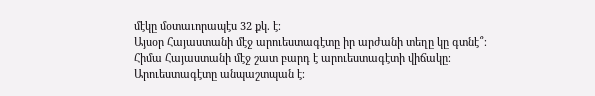մէկը մօտաւորապէս 32 քկ. է։
Այսօր Հայաստանի մէջ արուեստագէտը իր արժանի տեղը կը գտնէ՞։
Հիմա Հայաստանի մէջ շատ բարդ է արուեստագէտի վիճակը։ Արուեստագէտը անպաշտպան է։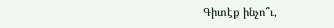Գիտէք ինչո՞ւ,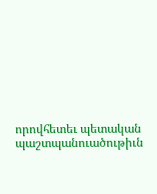որովհետեւ պետական պաշտպանուածութիւն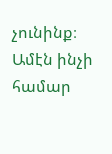չունինք։ Ամէն ինչի համար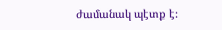ժամանակ պէտք է։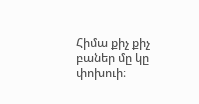Հիմա քիչ քիչ բաներ մը կը փոխուի։